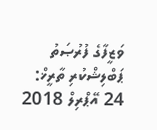ވަޒީފާގެ ފުރުޞަތު
ޕަބްލިޝްކުރި ތާރީޚް: 24 އޭޕްރިލް 2018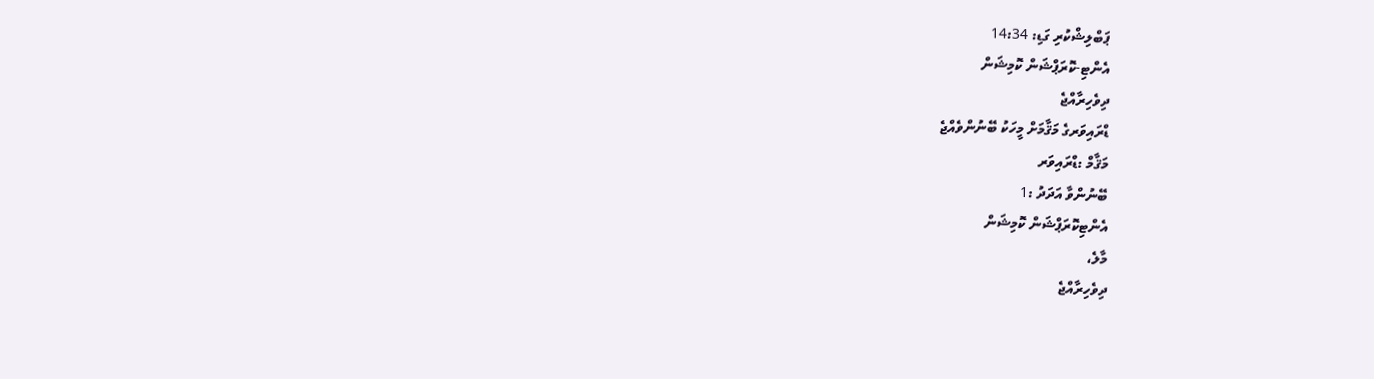ޕަބްލިޝްކުރި ގަޑި: 14:34
އެންޓި-ކޮރަޕްޝަން ކޮމިޝަން
ދިވެހިރާއްޖެ
ޑްރައިވަރގެ މަޤާމަށް މީހަކު ބޭނުންވެއްޖެ
މަޤާމް :ޑްރައިވަރ
ބޭނުންވާ އަދަދު :1
އެންޓިކޮރަޕްޝަން ކޮމިޝަން
މާލެ،
ދިވެހިރާއްޖެ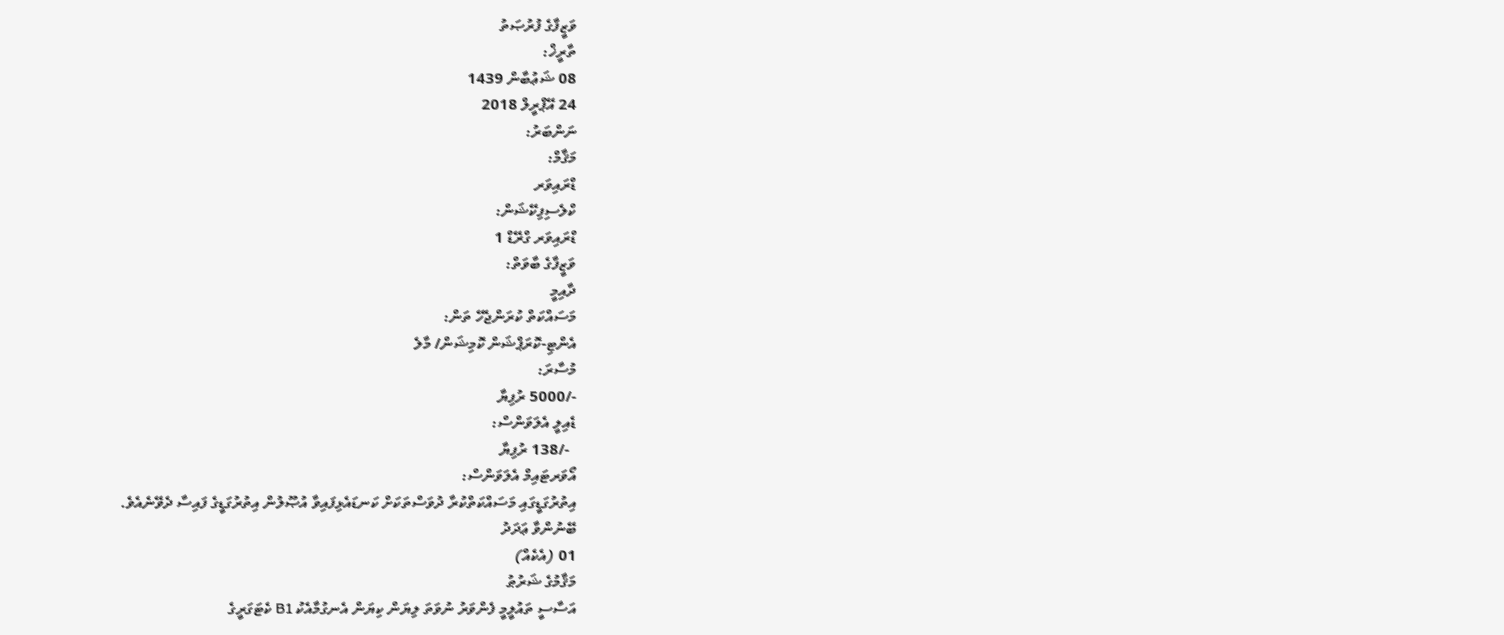ވަޒީފާގެ ފުރުޞަތު
ތާރީޚް:
08 ޝަޢުބާން 1439
24 އޭޕްރީލް 2018
ނަންބަރު:
މަޤާމް:
ޑްރައިވަރ
ކްލެސިފިކޭޝަން:
ޑްރައިވަރ ގްރޭޑް 1
ވަޒީފާގެ ބާވަތް:
ދާއިމީ
މަސައްކަތް ކުރަންޖެހޭ ތަން:
އެންޓި-ކޮރަޕްޝަން ކޮމިޝަން/ މާލެ
މުސާރަ:
-/5000 ރުފިޔާ
ޑެއިލީ އެލަވަންސް:
  -/138 ރުފިޔާ
އޯވަރޓައިމް އެލަވަންސް:
އިތުރުގަޑީގައި މަސައްކަތްކުރާ ދުވަސްތަކަށް ކަނޑައެޅިފައިވާ އުޞޫލުން އިތުރުގަޑީގެ ފައިސާ ދެވޭނެއެވެ.
ބޭނުންވާ ޢަދަދު
01 (އެކެއް)
މަޤާމުގެ ޝަރުޠު
އަސާސީ ތައުލީމީ ފެންވަރު ނުވަތަ ލިޔަން ކިޔަން އެނގުމާއެކު B1 ކެޓަގަރީގެ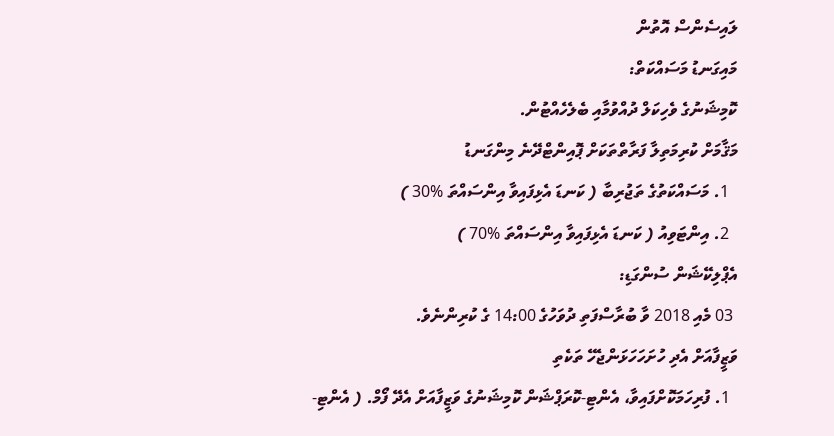ލައިސެންސް އޮތުން
މައިގަނޑު މަސައްކަތް:
ކޮމިޝަނުގެ ވެހިކަލް ދުއްވުމާއި ބެލެހެއްޓުން.
މަޤާމަށް ކުރިމަތިލާ ފަރާތްތަކަށް ޕޮއިންޓްދޭނެ މިންގަނޑު
  1. މަސައްކަތުގެ ތަޖުރިބާ ( ކަނޑަ އެޅިފައިވާ އިންސައްތަ %30 )
  2. އިންޓަވިއު ( ކަނޑަ އެޅިފައިވާ އިންސައްތަ %70 )
އެޕްލިކޭޝަން ސުންގަޑި:
 03 މެއި 2018 ވާ ބުރާސްފަތި ދުވަހުގެ 14:00 ގެ ކުރިންނެވެ.
ވަޒީފާއަށް އެދި ހުށަހަހަޅަންޖެހޭ ތަކެތި
  1. ފުރިހަމަކޮށްފައިވާ، އެންޓި-ކޮރަޕްޝަން ކޮމިޝަނުގެ ވަޒީފާއަށް އެދޭ ފޯމް. ( އެންޓި-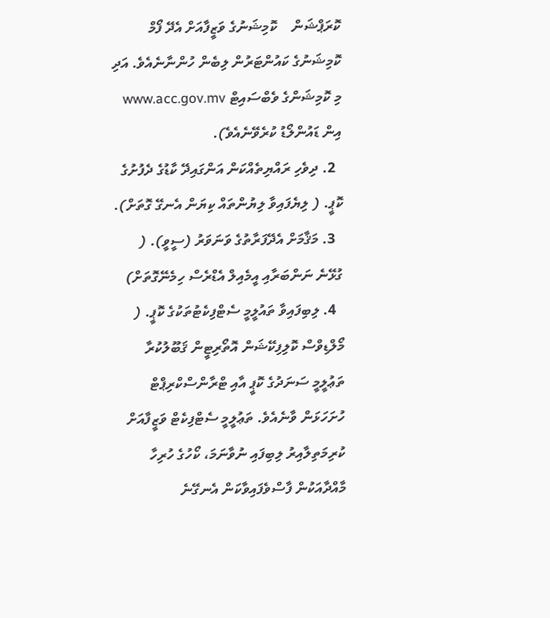ކޮރަޕްޝަން    ކޮމިޝަނުގެ ވަޒީފާއަށް އެދޭ ފޯމް ކޮމިޝަނުގެ ކައުންޓަރުން ލިބެން ހުންނާނެއެވެ. އަދި މި ކޮމިޝަންގެ ވެބްސައިޓް www.acc.gov.mv އިން ޑައުންލޯޑު ކުރެވޭނެއެވެ).
  2. ދިވެހި ރައްޔިތެއްކަން އަންގައިދޭ ކާޑުގެ ދެފުށުގެ ކޮޕީ. ( ލިޔެފައިވާ ލިޔުންތައް ކިޔަން އެނގޭ ގޮތަށް).
  3. މަޤާމަށް އެދޭފަރާތުގެ ވަނަވަރު (ސީވީ). ( ގުޅޭނެ ނަންބަރާއި އީމެއިލް އެޑްރެސް ހިމެނޭގޮތަށް)
  4. ލިބިފައިވާ ތައުލީމީ ސެޓްފިކެޓުތަކުގެ ކޮޕީ. ( މޯލްޑިވްސް ކޮލިފިކޭޝަން އޮތޯރިޓީން ޤަބޫލުކުރާ ތަޢުލީމީ ސަނަދުގެ ކޮޕީ އާއި ޓްރާންސްކްރިޕްޓް ހުށަހަޅަން ވާނެއެވެ. ތަޢުލީމީ ސެޓްފިކެޓް ވަޒީފާއަށް ކުރިމަތިލާއިރު ލިބިފައި ނުވާނަމަ، ކޯހުގެ ހުރިހާ މާއްދާއަކުން ފާސްވެފައިވާކަން އެނގޭނެ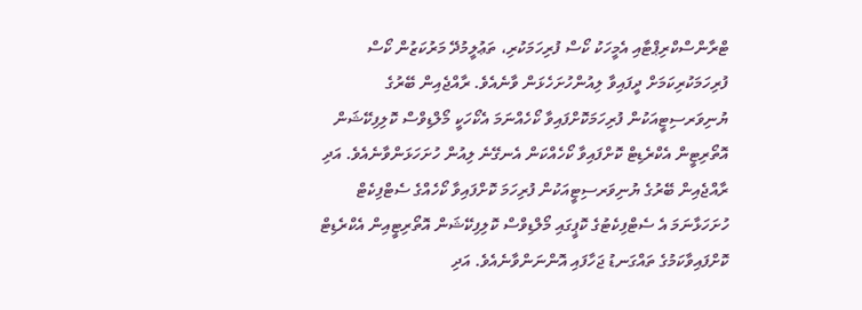ޓްރާންސްކްރިޕްޓާއި އެމީހަކު ކޯސް ފުރިހަމަކުރި، ތަޢުލީމުދޭ މަރުކަޒުން ކޯސް ފުރިހަމަކުރިކަމަށް ދީފައިވާ ލިއުންހުށަހެޅަން ވާނެއެވެ. ރާއްޖެއިން ބޭރުގެ ޔުނިވަރސިޓީއަކުން ފުރިހަމަކޮށްފައިވާ ކޯހެއްނަމަ އެކޯހަކީ މޯލްޑިވްސް ކޮލިފިކޭޝަން އޮތޯރިޓީން އެކްރެޑިޓް ކޮށްފައިވާ ކޯހެއްކަން އެނގޭނެ ލިއުން ހުށަހަޅަންވާނެއެވެ. އަދި ރާއްޖެއިން ބޭރުގެ ޔުނިވަރސިޓީއަކުން ފުރިހަމަ ކޮށްފައިވާ ކޯހެއްގެ ސެޓްފިކެޓް ހުށަހަޅާނަމަ އެ ސެޓްފިކެޓުގެ ކޮޕީގައި މޯލްޑިވްސް ކޮލިފިކޭޝަން އޮތޯރިޓީއިން އެކްރެޑިޓް ކޮށްފައިވާކަމުގެ ތައްގަނޑު ޖަހާފައި އޮންނަންވާނެއެވެ. އަދި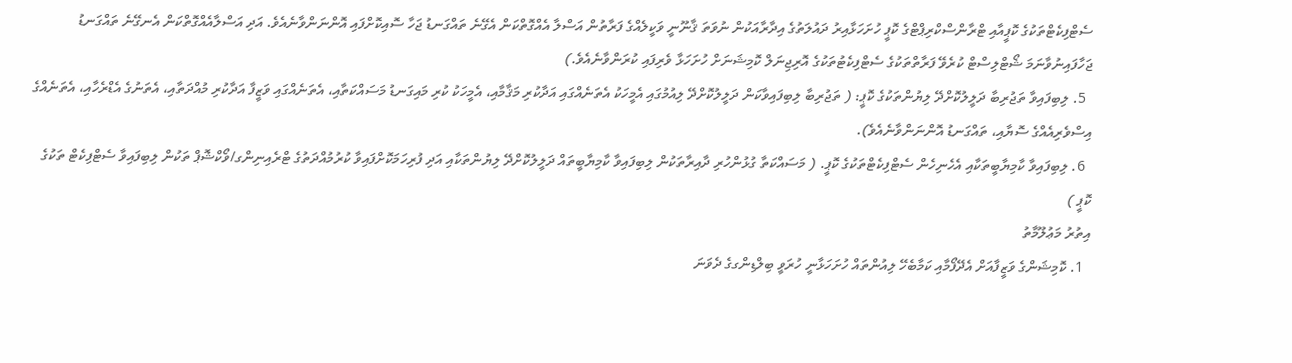ސެޓްފިކެޓްތަކުގެ ކޮޕީއާއި ޓްރާންސްކްރިޕްޓްގެ ކޮޕީ ހުށަހަޅާއިރު ދައުލަތުގެ އިދާރާއަކުން ނުވަތަ ޤާނޫނީ ވަކީލެއްގެ ފަރާތުން އަސްލާ އެއްގޮތްކަން އެގޭނެ ތައްގަނޑު ޖަހާ ސޮއިކޮށްފައި އޮންނަންވާނެއެވެ. އަދި އަސްލާއެއްގޮތްކަން އެނގޭނެ ތައްގަނޑު ޖަހާފައިނުވާނަމަ ޝޯޓްލިސްޓް ކުރެވޭ ފަރާތްތަކުގެ ސެޓްފިކެޓުތަކުގެ އޮރިޖިނަލް ކޮމިޝަނަށް ހުށަހަޅާ ވެރިފައި ކުރަންވާނެއެވެ.)
  5. ލިބިފައިވާ ތަޖުރިބާ ދަލީލުކޮށްދޭ ލިޔުންތަކުގެ ކޮޕީ: ( ތަޖުރިބާ ލިބިފައިވާކަން ދަލީލުކޮށްދޭ ލިއުމުގައި އެމީހަކު އެތަނެއްގައި އަދާކުރި މަޤާމާއި، އެމީހަކު ކުރި މައިގަނޑު މަސައްކަތާއި، އެތަނެއްގައި ވަޒީފާ އަދާކުރި މުއްދަތާއި، އެތަނުގެ އެޑްރެހާއި، އެތަނެއްގެ އިސްވެރިއެއްގެ ސޮޔާއި، ތައްގަނޑު އޮންނަންވާނެއެވެ).
  6. ލިބިފައިވާ ކާމިޔާބީތަކާއި އެހެނިހެން ސެޓްފިކެޓްތަކުގެ ކޮޕީ. ( މަސައްކަތާ ގުޅުންހުރި ދާއިރާތަކުން ލިބިފައިވާ ކާމިޔާބީތައް ދަލީލުކޮށްދޭ ލިޔުންތަކާއި އަދި ފުރިހަމަކޮށްފައިވާ ކުރުމުއްދަތުގެ ޓްރެއިނިންގ/ވޯކްޝޮޕް ތަކުން ލިބިފައިވާ ސެޓްފިކެޓް ތަކުގެ ކޮޕީ )
އިތުރު މަޢުލޫމާތު
  1. ކޮމިޝަންގެ ވަޒީފާއަށް އެދޭފޯމާއި ކަމާބެހޭ ލިއުންތައް ހުށަހަޅާނީ ހުރަވީ ބިލްޑިންގގެ ދެވަނަ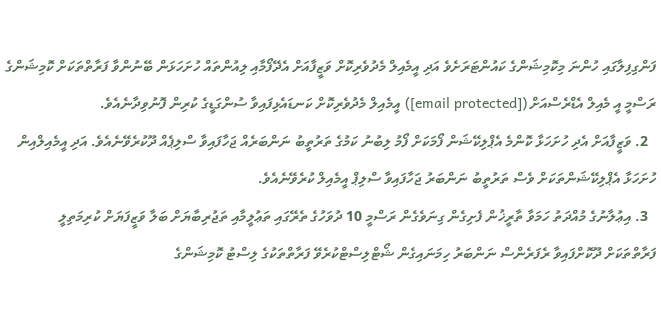ފަންގިފިލާގައި ހުންނަ މިކޮމިޝަންގެ ކައުންޓަރަށެވެ އަދި އީމެއިލް މެދުވެރިކޮށް ވަޒީފާއަށް އެދޭފޯމާއި ލިއުންތައް ހުށަހަޅަން ބޭނުންވާ ފަރާތްތަކަށް ކޮމިޝަންގެ ރަސްމީ އީ މެއިލް އެޑްރެސްއަށް ([email protected]) އީމެއިލް މެދުވެރިކޮށް ކަނޑައެޅިފައިވާ ސުންގަޑީގެ ކުރިން ފޮނުވިދާނެއެވެ.
  2. ވަޒީފާއަށް އެދި ހުށަހަޅާ ކޮންމެ އެޕްލިކޭޝަން ފޯމަކަށް ފޯމު ލިބުނު ކަމުގެ ތަރުތީބު ނަންބަރެއް ޖަހާފައިވާ ސްލިޕެއް ދޫކުރެވޭނެއެވެ. އަދި އީމެއިލްއިން ހުށަހަޅާ އެޕްލިކޭޝަންތަކަށް ވެސް ތަރުތީބު ނަންބަރު ޖަހާފައިވާ ސްލިޕް އީމެއިލް ކުރެވޭނެއެވެ.
  3. އިޢުލާނުގެ މުއްދަތު ހަމަވާ ތާރީޚުން ފެށިގެން ގިނަވެގެން ރަސްމީ 10 ދުވަހުގެ ތެރޭގައި ތަޢުލީމާއި ތަޖުރިބާޔަށް ބަލާ ވަޒީފަޔަށް ކުރިމަތިލީ ފަރާތްތަކަށް ދޫކޮށްފައިވާ ރެފަރެންސް ނަންބަރު ހިމަނައިގެން ޝޯޓްލިސްޓްކުރެވޭ ފަރާތްތަކުގެ ލިސްޓު ކޮމިޝަންގެ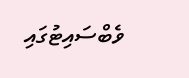ވެބްސައިޓުގައި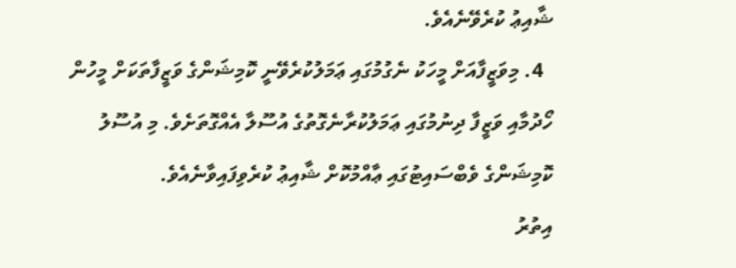ޝާއިޢު ކުރެވޭނެއެވެ.
  4. މިވަޒީފާއަށް މީހަކު ނެގުމުގައި ޢަމަލުކުރެވޭނީ ކޮމިޝަންގެ ވަޒީފާތަކަށް މީހުން ހޯދުމާއި ވަޒީފާ ދިނުމުގައި ޢަމަލުކުރާނެގޮތުގެ އުސޫލާ އެއްގޮތަށެވެ. މި އުސޫލު ކޮމިޝަންގެ ވެބްސައިޓުގައި ޢާއްމުކޮށް ޝާއިޢު ކުރެވިފައިވާނެއެވެ.
އިތުރު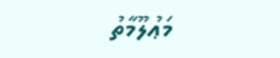މަޢުލޫމާތު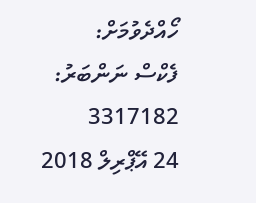ހޯއްދެވުމަށް:
ފެކްސް ނަންބަރު: 3317182
24 އޭޕްރިލް 2018